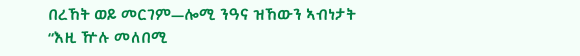በረኸት ወይ መርገም—ሎሚ ንዓና ዝኸውን ኣብነታት
“እዚ ዅሉ መለበሚ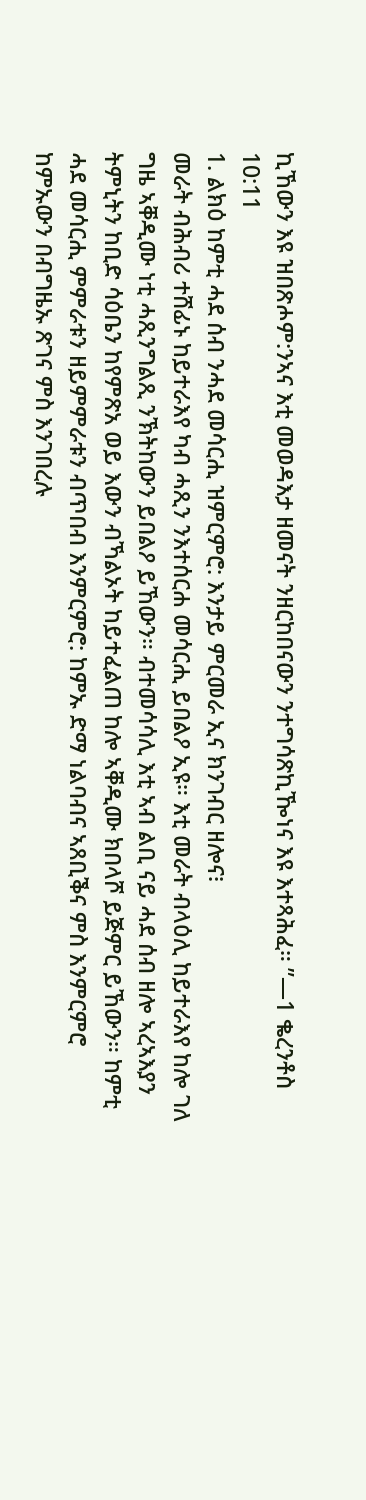ኪኸውን እዩ ዝበጽሖም:ንኣና እቲ መወዳእታ ዘመናት ንዘርከበናውን ንተግሳጽኪዀነና እዩ እተጻሕፈ። ”—1 ቈረንቶስ 10:11
1. ልክዕ ከምቲ ሓደ ሰብ ንሓደ መሳርሒ ዝምርምሮ: እንታይ ምርመራ ኢና ክንገብር ዘሎና፧
መራት ብሕብሪ ተሸፊኑ ከይተራእየ ካብ ሓጺን ንእተሰርሐ መሳርሒ ይበልዖ ኢዩ። እቲ መራት ብላዕሊ ከይተራእየ ከሎ ገለ ግዜ ኣቐዲሙ ነቲ ሓጺንግልጺ ንኽትከውን ይበልዖ ይኸውን። ብተመሳሳሊ እቲ ኣብ ልቢ ናይ ሓደ ሰብ ዘሎ ኣረኣእያን ትምኒትን ከቢድ ሳዕቤን ከየምጽአ ወይ እውን ብኻልኦት ከይተፈልጠ ከሎ ኣቐዲሙ ክበላሾ ይጅምር ይኸውን። ከምቲ ሓደ መሳርሒ ምምራቱን ዘይምምራቱን ብጥበብ እንምርምሮ: ከምኡ ድማ ነልባብና ኣጸቢቕና ምስ እንምርምሮ ከምኡውን በብግዜኡ ጽገና ምስ እንገበረሉ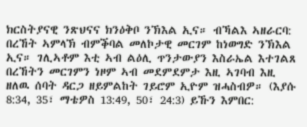ክርስትያናዊ ንጽህናና ክንዕቅቦ ንኽእል ኢና። ብኻልእ ኣዘራርባ: በረኸት ኣምላኽ ብምቕባል መለኮታዊ መርገም ከነወግድ ንኽእል ኢና። ገሊኣቶም እቲ ኣብ ልዕሊ ጥንታውያን እስራኤል እተገልጸ በረኸትን መርገምን ነዞም ኣብ መደምደምታ እዚ ኣገባብ እዚ ዘለዉ ሰባት ዳርጋ ዘይምልከት ገይሮም ኢዮም ዝሓስብዎ። (እያሱ 8:34, 35፣ ማቴዎስ 13:49, 50፣ 24:3) ይኹን እምበር: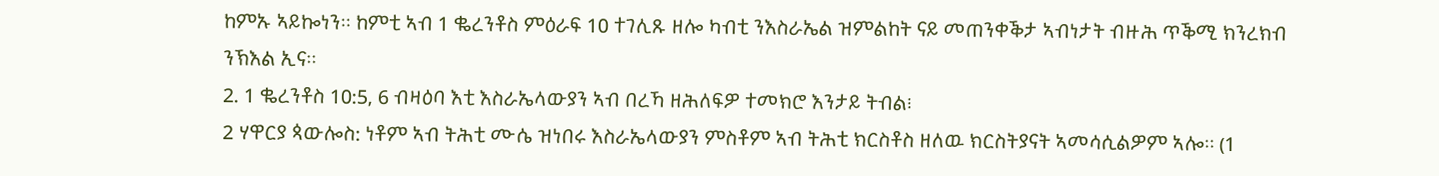ከምኡ ኣይኰነን። ከምቲ ኣብ 1 ቈረንቶስ ምዕራፍ 10 ተገሊጹ ዘሎ ካብቲ ንእስራኤል ዝምልከት ናይ መጠንቀቕታ ኣብነታት ብዙሕ ጥቕሚ ክንረክብ ንኽእል ኢና።
2. 1 ቈረንቶስ 10:5, 6 ብዛዕባ እቲ እስራኤላውያን ኣብ በረኻ ዘሕለፍዎ ተመክሮ እንታይ ትብል፧
2 ሃዋርያ ጳውሎስ: ነቶም ኣብ ትሕቲ ሙሴ ዝነበሩ እስራኤላውያን ምስቶም ኣብ ትሕቲ ክርስቶስ ዘለዉ ክርስትያናት ኣመሳሲልዎም ኣሎ። (1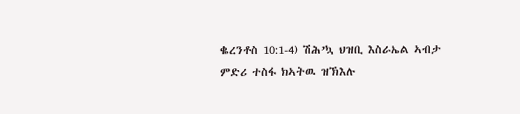ቈረንቶስ 10:1-4) ሽሕ’ኳ ህዝቢ እስራኤል ኣብታ ምድሪ ተስፋ ክኣትዉ ዝኽእሉ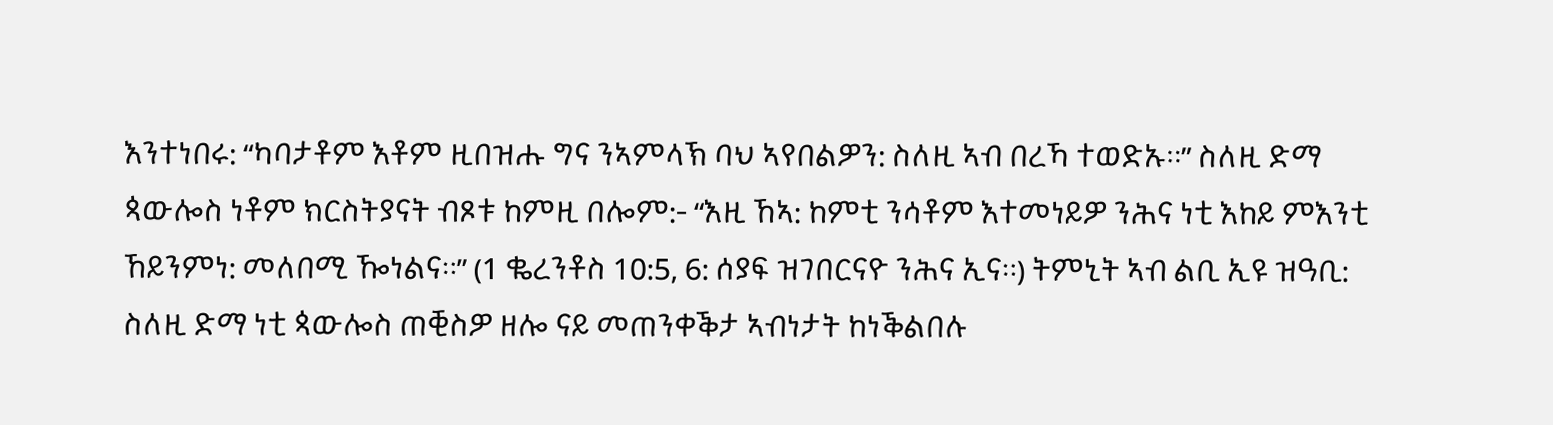እንተነበሩ: “ካባታቶም እቶም ዚበዝሑ ግና ንኣምላኽ ባህ ኣየበልዎን: ስለዚ ኣብ በረኻ ተወድኡ።” ስለዚ ድማ ጳውሎስ ነቶም ክርስትያናት ብጾቱ ከምዚ በሎም:- “እዚ ኸኣ: ከምቲ ንሳቶም እተመነይዎ ንሕና ነቲ እከይ ምእንቲ ኸይንምነ: መለበሚ ዀነልና።” (1 ቈረንቶስ 10:5, 6: ሰያፍ ዝገበርናዮ ንሕና ኢና።) ትምኒት ኣብ ልቢ ኢዩ ዝዓቢ: ስለዚ ድማ ነቲ ጳውሎስ ጠቒስዎ ዘሎ ናይ መጠንቀቕታ ኣብነታት ከነቕልበሉ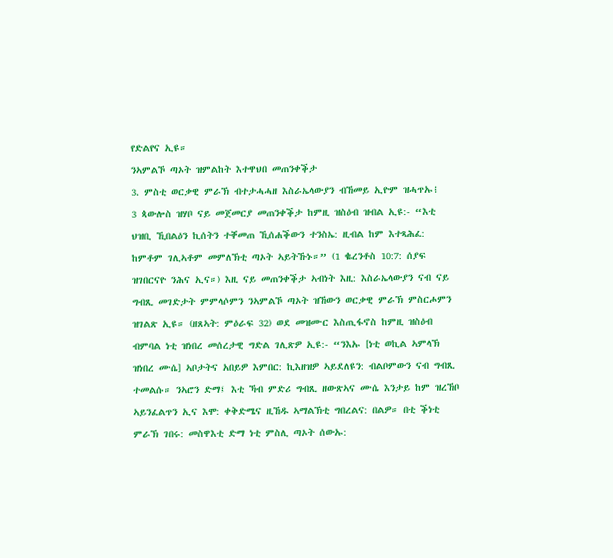የድልየና ኢዩ።
ንኣምልኾ ጣኦት ዝምልከት እተዋህበ መጠንቀቕታ
3. ምስቲ ወርቃዊ ምራኽ ብተታሓሓዘ እስራኤላውያን ብኸመይ ኢዮም ዝሓጥኡ፧
3 ጳውሎስ ዝሃቦ ናይ መጀመርያ መጠንቀቕታ ከምዚ ዝስዕብ ዝብል ኢዩ:- “እቲ ህዝቢ ኺበልዕን ኪሰትን ተቐመጠ ኺሰሐቕውን ተንስኤ: ዚብል ከም እተጻሕፈ: ከምቶም ገሊኣቶም መምለኽቲ ጣኦት ኣይትኹኑ።” (1 ቈረንቶስ 10:7: ሰያፍ ዝገበርናዮ ንሕና ኢና።) እዚ ናይ መጠንቀቕታ ኣብነት እዚ: እስራኤላውያን ናብ ናይ ግብጺ መገድታት ምምላሶምን ንኣምልኾ ጣኦት ዝኸውን ወርቃዊ ምራኽ ምስርሖምን ዝገልጽ ኢዩ። (ዘጸኣት: ምዕራፍ 32) ወደ መዝሙር እስጢፋኖስ ከምዚ ዝስዕብ ብምባል ነቲ ዝነበረ መሰረታዊ ግድል ገሊጽዎ ኢዩ:- “ንእኡ [ነቲ ወኪል ኣምላኽ ዝነበረ ሙሴ] ኣቦታትና አበይዎ እምበር: ኪእዘዝዎ ኣይደለዩን: ብልቦምውን ናብ ግብጺ ተመልሱ። ንኣሮን ድማ፤ እቲ ኻብ ምድሪ ግብጺ ዘውጽኣና ሙሴ እንታይ ከም ዝረኸቦ ኣይንፈልጥን ኢና እሞ: ቀቅድሜና ዚኸዱ ኣማልኽቲ ግበረልና: በልዎ። በቲ ቕነቲ ምራኽ ገበሩ: መስዋእቲ ድማ ነቲ ምስሊ ጣኦት ሰውኡ: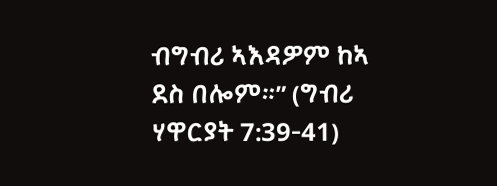ብግብሪ ኣእዳዎም ከኣ ደስ በሎም።” (ግብሪ ሃዋርያት 7:39-41)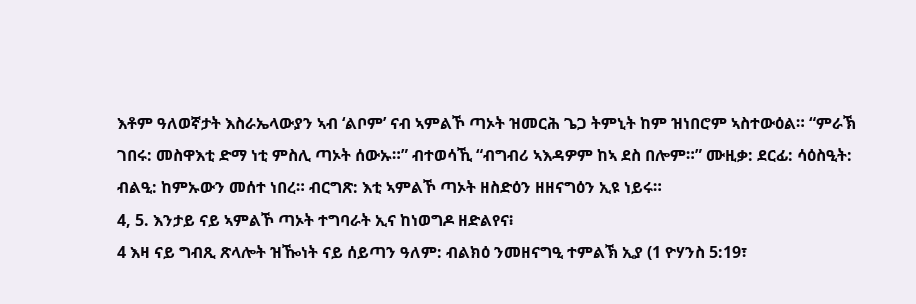እቶም ዓለወኛታት እስራኤላውያን ኣብ ‘ልቦም’ ናብ ኣምልኾ ጣኦት ዝመርሕ ጌጋ ትምኒት ከም ዝነበሮም ኣስተውዕል። “ምራኽ ገበሩ: መስዋእቲ ድማ ነቲ ምስሊ ጣኦት ሰውኡ።” ብተወሳኺ “ብግብሪ ኣእዳዎም ከኣ ደስ በሎም።” ሙዚቃ: ደርፊ: ሳዕስዒት: ብልዒ: ከምኡውን መሰተ ነበረ። ብርግጽ: እቲ ኣምልኾ ጣኦት ዘስድዕን ዘዘናግዕን ኢዩ ነይሩ።
4, 5. እንታይ ናይ ኣምልኾ ጣኦት ተግባራት ኢና ከነወግዶ ዘድልየና፧
4 እዛ ናይ ግብጺ ጽላሎት ዝዀነት ናይ ሰይጣን ዓለም: ብልክዕ ንመዘናግዒ ተምልኽ ኢያ (1 ዮሃንስ 5:19፣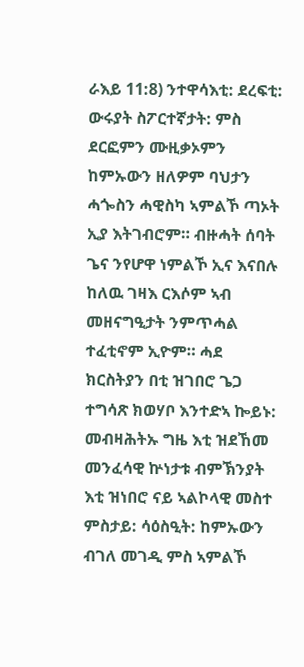ራእይ 11:8) ንተዋሳእቲ: ደረፍቲ: ውሩያት ስፖርተኛታት: ምስ ደርፎምን ሙዚቃኦምን ከምኡውን ዘለዎም ባህታን ሓጐስን ሓዊስካ ኣምልኾ ጣኦት ኢያ እትገብሮም። ብዙሓት ሰባት ጌና ንየሆዋ ነምልኾ ኢና እናበሉ ከለዉ ገዛእ ርእሶም ኣብ መዘናግዒታት ንምጥሓል ተፈቲኖም ኢዮም። ሓደ ክርስትያን በቲ ዝገበሮ ጌጋ ተግሳጽ ክወሃቦ እንተድኣ ኰይኑ: መብዛሕትኡ ግዜ እቲ ዝደኸመ መንፈሳዊ ኵነታቱ ብምኽንያት እቲ ዝነበሮ ናይ ኣልኮላዊ መስተ ምስታይ: ሳዕስዒት: ከምኡውን ብገለ መገዲ ምስ ኣምልኾ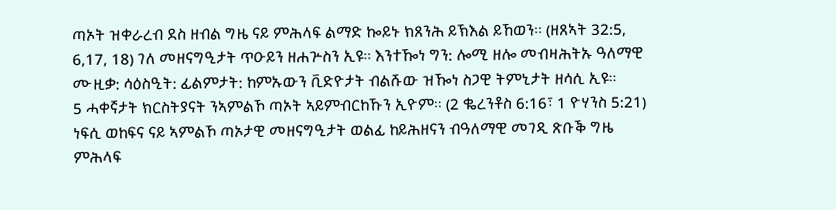ጣኦት ዝቀራረብ ደስ ዘብል ግዜ ናይ ምሕላፍ ልማድ ኰይኑ ክጸንሕ ይኽእል ይኸወን። (ዘጸኣት 32:5, 6,17, 18) ገለ መዘናግዒታት ጥዑይን ዘሐጕስን ኢዩ። እንተዀነ ግን: ሎሚ ዘሎ መብዛሕትኡ ዓለማዊ ሙዚቃ: ሳዕስዒት: ፊልምታት: ከምኡውን ቪድዮታት ብልሹው ዝዀነ ስጋዊ ትምኒታት ዘሳሲ ኢዩ።
5 ሓቀኛታት ክርስትያናት ንኣምልኾ ጣኦት ኣይምብርከኹን ኢዮም። (2 ቈረንቶስ 6:16፣ 1 ዮሃንስ 5:21) ነፍሲ ወከፍና ናይ ኣምልኾ ጣኦታዊ መዘናግዒታት ወልፊ ከይሕዘናን ብዓለማዊ መገዲ ጽቡቕ ግዜ ምሕላፍ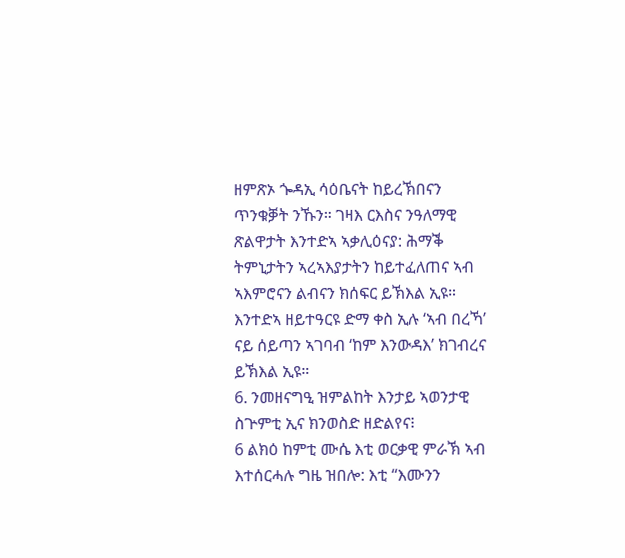ዘምጽኦ ጐዳኢ ሳዕቤናት ከይረኽበናን ጥንቁቓት ንኹን። ገዛእ ርእስና ንዓለማዊ ጽልዋታት እንተድኣ ኣቃሊዕናያ: ሕማቕ ትምኒታትን ኣረኣእያታትን ከይተፈለጠና ኣብ ኣእምሮናን ልብናን ክሰፍር ይኽእል ኢዩ። እንተድኣ ዘይተዓርዩ ድማ ቀስ ኢሉ ‘ኣብ በረኻ’ ናይ ሰይጣን ኣገባብ ‘ከም እንውዳእ’ ክገብረና ይኽእል ኢዩ።
6. ንመዘናግዒ ዝምልከት እንታይ ኣወንታዊ ስጕምቲ ኢና ክንወስድ ዘድልየና፧
6 ልክዕ ከምቲ ሙሴ እቲ ወርቃዊ ምራኽ ኣብ እተሰርሓሉ ግዜ ዝበሎ: እቲ “እሙንን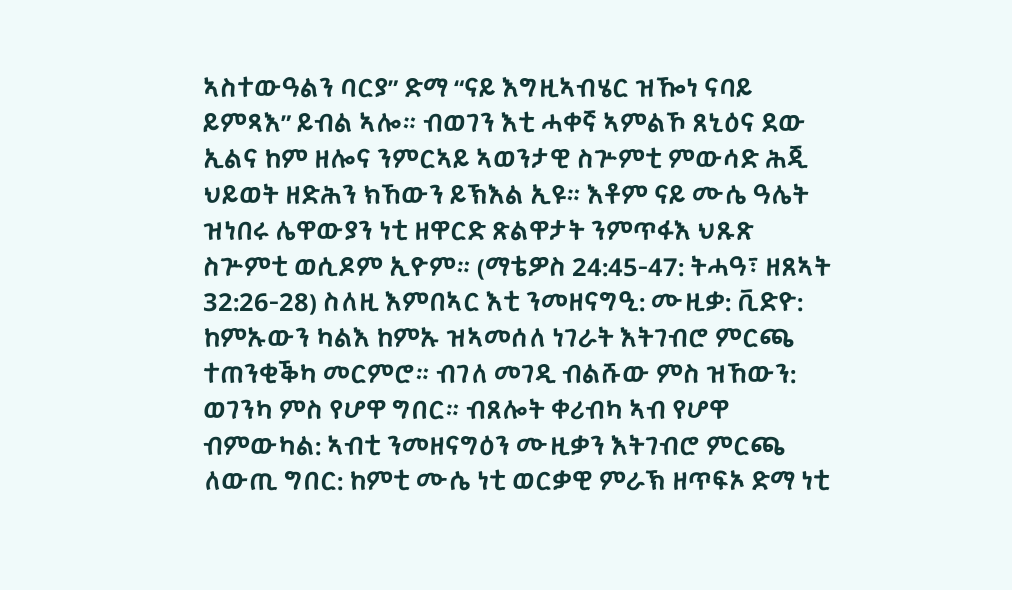ኣስተውዓልን ባርያ” ድማ “ናይ እግዚኣብሄር ዝዀነ ናባይ ይምጻእ” ይብል ኣሎ። ብወገን እቲ ሓቀኛ ኣምልኾ ጸኒዕና ደው ኢልና ከም ዘሎና ንምርኣይ ኣወንታዊ ስጕምቲ ምውሳድ ሕጂ ህይወት ዘድሕን ክኸውን ይኽእል ኢዩ። እቶም ናይ ሙሴ ዓሌት ዝነበሩ ሌዋውያን ነቲ ዘዋርድ ጽልዋታት ንምጥፋእ ህጹጽ ስጕምቲ ወሲዶም ኢዮም። (ማቴዎስ 24:45-47: ትሓዓ፣ ዘጸኣት 32:26-28) ስለዚ እምበኣር እቲ ንመዘናግዒ: ሙዚቃ: ቪድዮ: ከምኡውን ካልእ ከምኡ ዝኣመሰለ ነገራት እትገብሮ ምርጫ ተጠንቂቕካ መርምሮ። ብገለ መገዲ ብልሹው ምስ ዝኸውን: ወገንካ ምስ የሆዋ ግበር። ብጸሎት ቀሪብካ ኣብ የሆዋ ብምውካል: ኣብቲ ንመዘናግዕን ሙዚቃን እትገብሮ ምርጫ ለውጢ ግበር: ከምቲ ሙሴ ነቲ ወርቃዊ ምራኽ ዘጥፍኦ ድማ ነቲ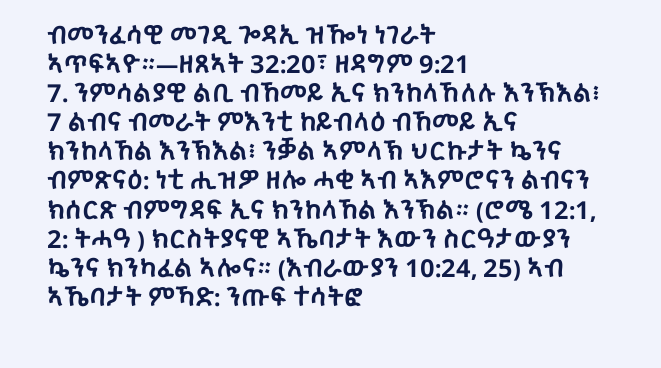ብመንፈሳዊ መገዲ ጐዳኢ ዝዀነ ነገራት ኣጥፍኣዮ።—ዘጸኣት 32:20፣ ዘዳግም 9:21
7. ንምሳልያዊ ልቢ ብኸመይ ኢና ክንከላኸለሉ እንኽእል፧
7 ልብና ብመራት ምእንቲ ከይብላዕ ብኸመይ ኢና ክንከላኸል እንኽእል፧ ንቓል ኣምላኽ ህርኩታት ኴንና ብምጽናዕ: ነቲ ሒዝዎ ዘሎ ሓቂ ኣብ ኣእምሮናን ልብናን ክሰርጽ ብምግዳፍ ኢና ክንከላኸል እንኽል። (ሮሜ 12:1, 2: ትሓዓ ) ክርስትያናዊ ኣኼባታት እውን ስርዓታውያን ኴንና ክንካፈል ኣሎና። (እብራውያን 10:24, 25) ኣብ ኣኼባታት ምኻድ: ንጡፍ ተሳትፎ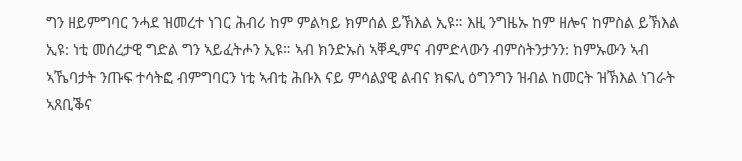ግን ዘይምግባር ንሓደ ዝመረተ ነገር ሕብሪ ከም ምልካይ ክምሰል ይኽእል ኢዩ። እዚ ንግዜኡ ከም ዘሎና ከምስል ይኽእል ኢዩ: ነቲ መሰረታዊ ግድል ግን ኣይፈትሖን ኢዩ። ኣብ ክንድኡስ ኣቐዲምና ብምድላውን ብምስትንታንን: ከምኡውን ኣብ ኣኼባታት ንጡፍ ተሳትፎ ብምግባርን ነቲ ኣብቲ ሕቡእ ናይ ምሳልያዊ ልብና ክፍሊ ዕግንግን ዝብል ከመርት ዝኽእል ነገራት ኣጸቢቕና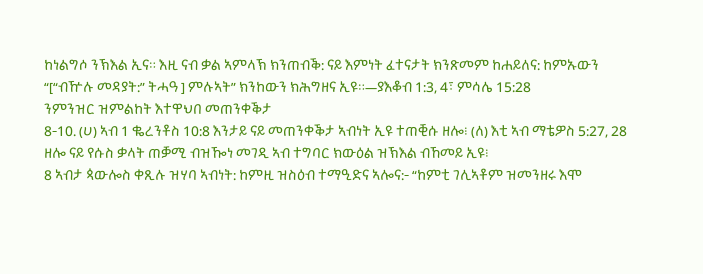ከነልግሶ ንኽእል ኢና። እዚ ናብ ቃል ኣምላኽ ክንጠብቕ: ናይ እምነት ፈተናታት ክንጽመም ከሐይለና: ከምኡውን “[“ብዅሉ መዳያት:” ትሓዓ ] ምሉኣት” ክንከውን ክሕግዘና ኢዩ።—ያእቆብ 1:3, 4፣ ምሳሌ 15:28
ንምንዝር ዝምልከት እተዋህበ መጠንቀቕታ
8-10. (ሀ) ኣብ 1 ቈረንቶስ 10:8 እንታይ ናይ መጠንቀቕታ ኣብነት ኢዩ ተጠቒሱ ዘሎ፧ (ለ) እቲ ኣብ ማቴዎስ 5:27, 28 ዘሎ ናይ የሱስ ቃላት ጠቓሚ ብዝዀነ መገዲ ኣብ ተግባር ክውዕል ዝኽእል ብኸመይ ኢዩ፧
8 ኣብታ ጳውሎስ ቀጺሉ ዝሃባ ኣብነት: ከምዚ ዝስዕብ ተማዒድና ኣሎና:- “ከምቲ ገሊኣቶም ዝመንዘሩ እሞ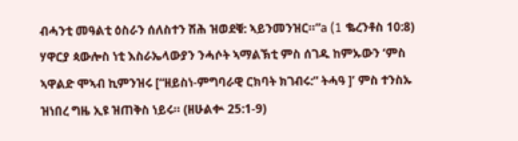ብሓንቲ መዓልቲ ዕስራን ሰለስተን ሽሕ ዝወደቑ: ኣይንመንዝር።”a (1 ቈረንቶስ 10:8) ሃዋርያ ጳውሎስ ነቲ እስራኤላውያን ንሓሶት ኣማልኽቲ ምስ ሰገዱ ከምኡውን ‘ምስ ኣዋልድ ሞኣብ ኪምንዝሩ [“ዘይስነ-ምግባራዊ ርክባት ክገብሩ:” ትሓዓ ]’ ምስ ተንስኡ ዝነበረ ግዜ ኢዩ ዝጠቅስ ነይሩ። (ዘሁልቍ 25:1-9)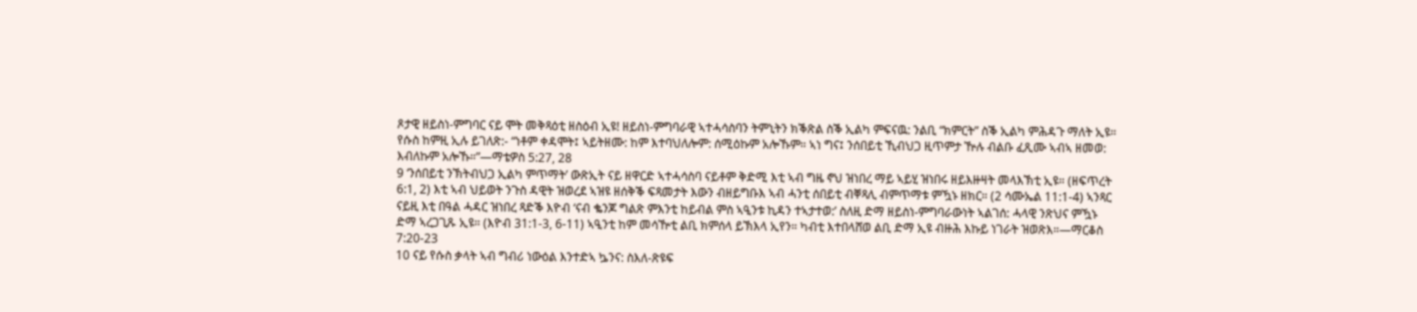ጾታዊ ዘይስነ-ምግባር ናይ ሞት መቅጻዕቲ ዘስዕብ ኢዩ! ዘይስነ-ምግባራዊ ኣተሓሳስባን ትምኒትን ክቕጽል ስቕ ኢልካ ምፍናዉ: ንልቢ “ክምርት” ስቕ ኢልካ ምሕዳጉ ማለት ኢዩ። የሱስ ከምዚ ኢሉ ይገለጽ:- “ነቶም ቀዳሞት፤ ኣይትዘሙ: ከም እተባህለሎም: ሰሚዕኩም አሎኹም። ኣነ ግና፤ ንሰበይቲ ኺብህጋ ዚጥምታ ዅሉ ብልቡ ፈጺሙ ኣብኣ ዘመወ: እብለኩም አሎኹ።”—ማቴዎስ 5:27, 28
9 ‘ንሰበይቲ ንኽትብህጋ ኢልካ ምጥማት’ ውጽኢት ናይ ዘዋርድ ኣተሓሳስባ ናይቶም ቅድሚ እቲ ኣብ ግዜ ኖህ ዝነበረ ማይ ኣይሂ ዝነበሩ ዘይእዙዛት መላእኽቲ ኢዩ። (ዘፍጥረት 6:1, 2) እቲ ኣብ ህይወት ንጉስ ዳዊት ዝወረደ ኣዝዩ ዘሰቅቕ ፍጻመታት እውን ብዘይግቡእ ኣብ ሓንቲ ሰበይቲ ብቐጻሊ ብምጥማቱ ምዃኑ ዘክር። (2 ሳሙኤል 11:1-4) ኣንጻር ናይዚ እቲ በዓል ሓዳር ዝነበረ ጻድቕ እዮብ ‘ናብ ቈንጆ ግልጽ ምእንቲ ከይብል ምስ ኣዒንቱ ኪዳን ተኣታተወ:’ ስለዚ ድማ ዘይስነ-ምግባራውነት ኣልገሰ: ሓላዊ ንጽህና ምዃኑ ድማ ኣረጋጊጹ ኢዩ። (እዮብ 31:1-3, 6-11) ኣዒንቲ ከም መሳዅቲ ልቢ ክምሰላ ይኽእላ ኢየን። ካብቲ እተበላሸወ ልቢ ድማ ኢዩ ብዙሕ እኩይ ነገራት ዝወጽእ።—ማርቆስ 7:20-23
10 ናይ የሱስ ቃላት ኣብ ግብሪ ነውዕል እንተድኣ ኴንና: ስእለ-ጽዩፍ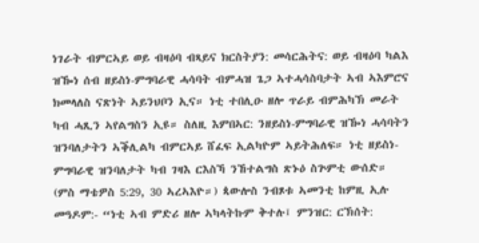ነገራት ብምርኣይ ወይ ብዛዕባ ብጻይና ክርስትያን: መሳርሕትና: ወይ ብዛዕባ ካልእ ዝዀነ ሰብ ዘይስነ-ምግባራዊ ሓሳባት ብምሓዝ ጌጋ ኣተሓሳስባታት ኣብ ኣእምሮና ክመላለስ ናጽነት ኣይንህቦን ኢና። ነቲ ተበሊዑ ዘሎ ጥራይ ብምሕካኽ መራት ካብ ሓጺን ኣየልግስን ኢዩ። ስለዚ እምበኣር: ንዘይስነ-ምግባራዊ ዝዀነ ሓሳባትን ዝንባለታትን ኣቕሊልካ ብምርኣይ ሸፈፍ ኢልካዮም ኣይትሕለፍ። ነቲ ዘይስነ-ምግባራዊ ዝንባለታት ካብ ገዛእ ርእስኻ ንኸተልግስ ጽኑዕ ስጕምቲ ውሰድ። (ምስ ማቴዎስ 5:29, 30 ኣረኣእዮ።) ጳውሎስ ንብጾቱ ኣመንቲ ከምዚ ኢሉ መዓዶም:- “ነቲ ኣብ ምድሪ ዘሎ ኣካላትኩም ቅተሉ፤ ምንዝር: ርኽሰት: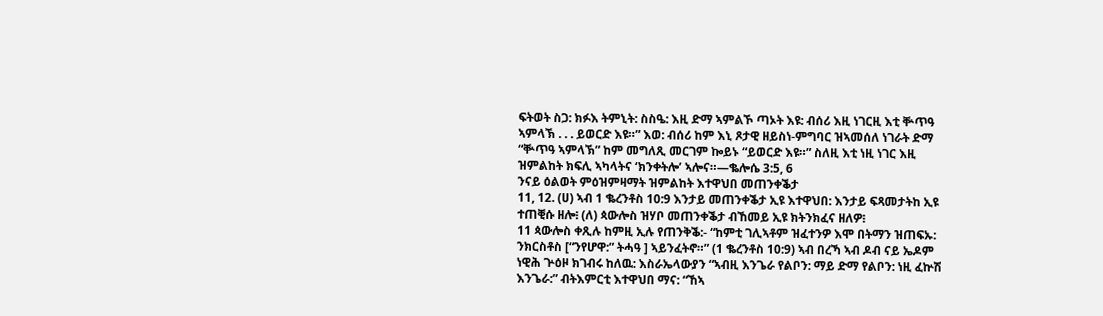ፍትወት ስጋ: ክፉእ ትምኒት: ስስዔ: እዚ ድማ ኣምልኾ ጣኦት እዩ: ብሰሪ እዚ ነገርዚ እቲ ቝጥዓ ኣምላኽ . . . ይወርድ እዩ።” እወ: ብሰሪ ከም እኒ ጾታዊ ዘይስነ-ምግባር ዝኣመሰለ ነገራት ድማ “ቝጥዓ ኣምላኽ” ከም መግለጺ መርገም ኰይኑ “ይወርድ እዩ።” ስለዚ እቲ ነዚ ነገር እዚ ዝምልከት ክፍሊ ኣካላትና ‘ክንቀትሎ’ ኣሎና።—ቈሎሴ 3:5, 6
ንናይ ዕልወት ምዕዝምዛማት ዝምልከት እተዋህበ መጠንቀቕታ
11, 12. (ሀ) ኣብ 1 ቈረንቶስ 10:9 እንታይ መጠንቀቕታ ኢዩ እተዋህበ: እንታይ ፍጻመታትከ ኢዩ ተጠቒሱ ዘሎ፧ (ለ) ጳውሎስ ዝሃቦ መጠንቀቕታ ብኸመይ ኢዩ ክትንክፈና ዘለዎ፧
11 ጳውሎስ ቀጺሉ ከምዚ ኢሉ የጠንቅቕ:- “ከምቲ ገሊኣቶም ዝፈተንዎ እሞ በትማን ዝጠፍኡ: ንክርስቶስ [“ንየሆዋ:” ትሓዓ ] ኣይንፈትኖ።” (1 ቈረንቶስ 10:9) ኣብ በረኻ ኣብ ዶብ ናይ ኤዶም ነዊሕ ጕዕዞ ክገብሩ ከለዉ: እስራኤላውያን “ኣብዚ እንጌራ የልቦን: ማይ ድማ የልቦን: ነዚ ፈኵሽ እንጌራ:” ብትእምርቲ እተዋህበ ማና: “ኸኣ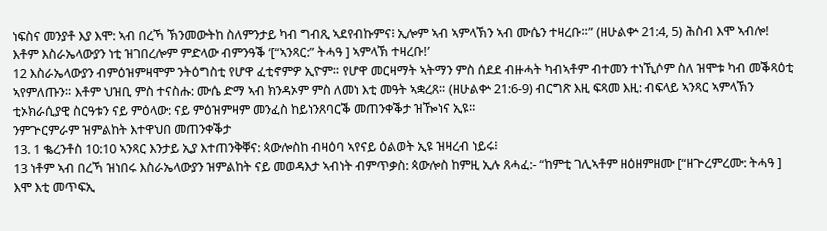ነፍስና መንያቶ እያ እሞ: ኣብ በረኻ ኽንመውትከ ስለምንታይ ካብ ግብጺ ኣደየብኩምና፧ ኢሎም ኣብ ኣምላኽን ኣብ ሙሴን ተዛረቡ።” (ዘሁልቍ 21:4, 5) ሕስብ እሞ ኣብሎ! እቶም እስራኤላውያን ነቲ ዝገበረሎም ምድላው ብምንዓቕ ‘[“ኣንጻር:” ትሓዓ ] ኣምላኽ ተዛረቡ!’
12 እስራኤላውያን ብምዕዝምዛሞም ንትዕግስቲ የሆዋ ፈቲኖምዎ ኢዮም። የሆዋ መርዛማት ኣትማን ምስ ሰደደ ብዙሓት ካብኣቶም ብተመን ተነኺሶም ስለ ዝሞቱ ካብ መቕጻዕቲ ኣየምለጡን። እቶም ህዝቢ ምስ ተናስሑ: ሙሴ ድማ ኣብ ክንዳኦም ምስ ለመነ እቲ መዓት ኣቋረጸ። (ዘሁልቍ 21:6-9) ብርግጽ እዚ ፍጻመ እዚ: ብፍላይ ኣንጻር ኣምላኽን ቲኦክራሲያዊ ስርዓቱን ናይ ምዕላው: ናይ ምዕዝምዛም መንፈስ ከይነንጸባርቕ መጠንቀቕታ ዝዀነና ኢዩ።
ንምጕርምራም ዝምልከት እተዋህበ መጠንቀቕታ
13. 1 ቈረንቶስ 10:10 ኣንጻር እንታይ ኢያ እተጠንቅቐና: ጳውሎስከ ብዛዕባ ኣየናይ ዕልወት ኢዩ ዝዛረብ ነይሩ፧
13 ነቶም ኣብ በረኻ ዝነበሩ እስራኤላውያን ዝምልከት ናይ መወዳእታ ኣብነት ብምጥቃስ: ጳውሎስ ከምዚ ኢሉ ጸሓፈ:- “ከምቲ ገሊኣቶም ዘዕዘምዘሙ [“ዘጕረምረሙ: ትሓዓ ] እሞ እቲ መጥፍኢ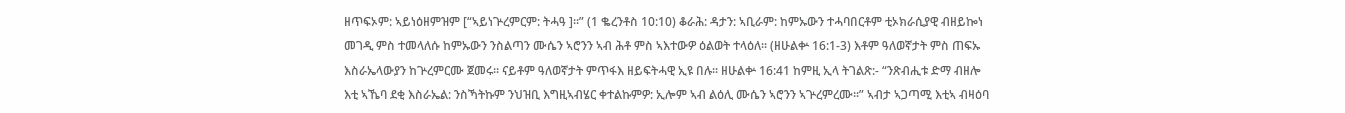ዘጥፍኦም: ኣይነዕዘምዝም [“ኣይነጕረምርም: ትሓዓ ]።” (1 ቈረንቶስ 10:10) ቆራሕ: ዳታን: ኣቢራም: ከምኡውን ተሓባበርቶም ቲኦክራሲያዊ ብዘይኰነ መገዲ ምስ ተመላለሱ ከምኡውን ንስልጣን ሙሴን ኣሮንን ኣብ ሕቶ ምስ ኣእተውዎ ዕልወት ተላዕለ። (ዘሁልቍ 16:1-3) እቶም ዓለወኛታት ምስ ጠፍኡ እስራኤላውያን ከጕረምርሙ ጀመሩ። ናይቶም ዓለወኛታት ምጥፋእ ዘይፍትሓዊ ኢዩ በሉ። ዘሁልቍ 16:41 ከምዚ ኢላ ትገልጽ:- “ንጽብሒቱ ድማ ብዘሎ እቲ ኣኼባ ደቂ እስራኤል: ንስኻትኩም ንህዝቢ እግዚኣብሄር ቀተልኩምዎ: ኢሎም ኣብ ልዕሊ ሙሴን ኣሮንን ኣጕረምረሙ።” ኣብታ ኣጋጣሚ እቲኣ ብዛዕባ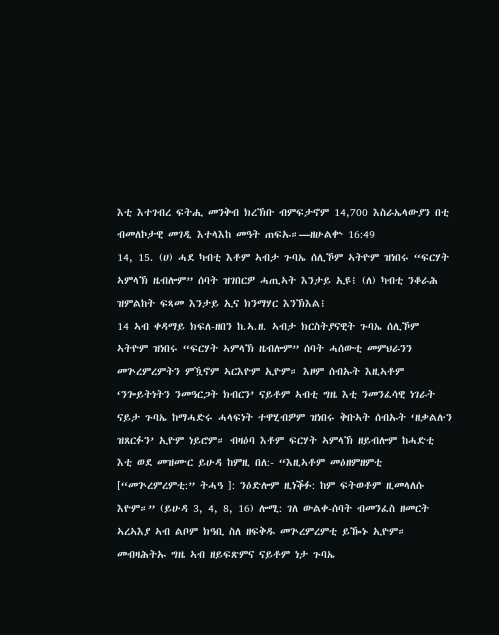እቲ እተገብረ ፍትሒ መንቅብ ክረኽቡ ብምፍታኖም 14,700 እስራኤላውያን በቲ ብመለኮታዊ መገዲ እተላእከ መዓት ጠፍኡ።—ዘሁልቍ 16:49
14, 15. (ሀ) ሓደ ካብቲ እቶም ኣብታ ጉባኤ ሰሊኾም ኣትዮም ዝነበሩ “ፍርሃት ኣምላኽ ዜብሎም” ሰባት ዝገበርዎ ሓጢኣት እንታይ ኢዩ፧ (ለ) ካብቲ ንቆራሕ ዝምልከት ፍጻመ እንታይ ኢና ክንማሃር እንኽእል፧
14 ኣብ ቀዳማይ ክፍለ-ዘበን ከ.ኣ.ዘ. ኣብታ ክርስትያናዊት ጉባኤ ሰሊኾም ኣትዮም ዝነበሩ “ፍርሃት ኣምላኽ ዜብሎም” ሰባት ሓሰውቲ መምህራንን መጕረምረምትን ምዃኖም ኣርእዮም ኢዮም። እዞም ሰብኡት እዚኣቶም ‘ንጐይትነትን ንመዓርጋት ክብርን’ ናይቶም ኣብቲ ግዜ እቲ ንመንፈሳዊ ነገራት ናይታ ጉባኤ ከማሓድሩ ሓላፍነት ተዋሂብዎም ዝነበሩ ቅቡኣት ሰብኡት ‘ዘቃልሉን ዝጸርፉን’ ኢዮም ነይሮም። ብዛዕባ እቶም ፍርሃት ኣምላኽ ዘይብሎም ከሓድቲ እቲ ወደ መዝሙር ይሁዳ ከምዚ በለ:- “እዚኣቶም መዕዘምዘምቲ [“መጕረምረምቲ:” ትሓዓ ]: ንዕድሎም ዚነቕፉ: ከም ፍትወቶም ዚመላለሱ እዮም።” (ይሁዳ 3, 4, 8, 16) ሎሚ: ገለ ውልቀ-ሰባት ብመንፈስ ዘመርት ኣረኣእያ ኣብ ልቦም ክዓቢ ስለ ዘፍቅዱ መጕረምረምቲ ይዀኑ ኢዮም። መብዛሕትኡ ግዜ ኣብ ዘይፍጽምና ናይቶም ነታ ጉባኤ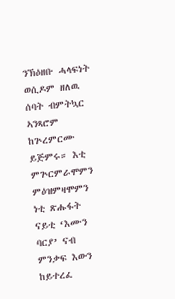ንኽዕዘቡ ሓላፍነት ወሲዶም ዘለዉ ሰባት ብምትኳር ኣንጻሮም ከጕረምርሙ ይጅምሩ። እቲ ምጕርምራሞምን ምዕዝምዛሞምን ነቲ ጽሑፋት ናይቲ ‘እሙን ባርያ’ ናብ ምንቃፍ እውን ከይተረፈ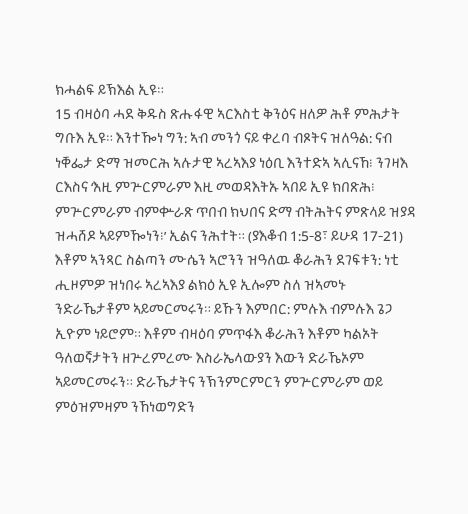ክሓልፍ ይኽእል ኢዩ።
15 ብዛዕባ ሓደ ቅዱስ ጽሑፋዊ ኣርእስቲ ቅንዕና ዘለዎ ሕቶ ምሕታት ግቡእ ኢዩ። እንተዀነ ግን: ኣብ መንጎ ናይ ቀረባ ብጾትና ዝለዓል: ናብ ነቐፌታ ድማ ዝመርሕ ኣሉታዊ ኣረኣእያ ነዕቢ እንተድኣ ኣሊናኸ፧ ንገዛእ ርእስና ‘እዚ ምጕርምራም እዚ መወዳእትኡ ኣበይ ኢዩ ክበጽሕ፧ ምጕርምራም ብምቍራጽ ጥበብ ክህበና ድማ ብትሕትና ምጽላይ ዝያዳ ዝሓሸዶ ኣይምዀነን፧’ ኢልና ንሕተት። (ያእቆብ 1:5-8፣ ይሁዳ 17-21) እቶም ኣንጻር ስልጣን ሙሴን ኣሮንን ዝዓለዉ ቆራሕን ደገፍቱን: ነቲ ሒዞምዎ ዝነበሩ ኣረኣእያ ልክዕ ኢዩ ኢሎም ስለ ዝኣመኑ ንድራኼታቶም ኣይመርመሩን። ይኹን እምበር: ምሉእ ብምሉእ ጌጋ ኢዮም ነይሮም። እቶም ብዛዕባ ምጥፋእ ቆራሕን እቶም ካልኦት ዓለወኛታትን ዘጕረምረሙ እስራኤላውያን እውን ድራኼኦም ኣይመርመሩን። ድራኼታትና ንኽንምርምርን ምጕርምራም ወይ ምዕዝምዛም ንኸነወግድን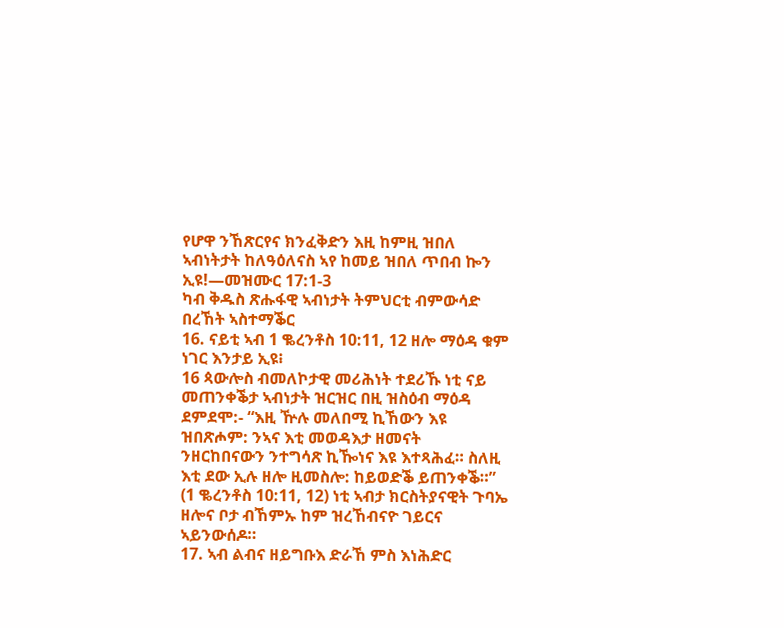የሆዋ ንኸጽርየና ክንፈቅድን እዚ ከምዚ ዝበለ ኣብነትታት ከለዓዕለናስ ኣየ ከመይ ዝበለ ጥበብ ኰን ኢዩ!—መዝሙር 17:1-3
ካብ ቅዱስ ጽሑፋዊ ኣብነታት ትምህርቲ ብምውሳድ በረኸት ኣስተማቕር
16. ናይቲ ኣብ 1 ቈረንቶስ 10:11, 12 ዘሎ ማዕዳ ቁም ነገር እንታይ ኢዩ፧
16 ጳውሎስ ብመለኮታዊ መሪሕነት ተደሪኹ ነቲ ናይ መጠንቀቕታ ኣብነታት ዝርዝር በዚ ዝስዕብ ማዕዳ ደምደሞ:- “እዚ ዅሉ መለበሚ ኪኸውን እዩ ዝበጽሖም: ንኣና እቲ መወዳእታ ዘመናት ንዘርከበናውን ንተግሳጽ ኪዀነና እዩ እተጻሕፈ። ስለዚ እቲ ደው ኢሉ ዘሎ ዚመስሎ: ከይወድቕ ይጠንቀቕ።” (1 ቈረንቶስ 10:11, 12) ነቲ ኣብታ ክርስትያናዊት ጉባኤ ዘሎና ቦታ ብኸምኡ ከም ዝረኸብናዮ ገይርና ኣይንውሰዶ።
17. ኣብ ልብና ዘይግቡእ ድራኸ ምስ እነሕድር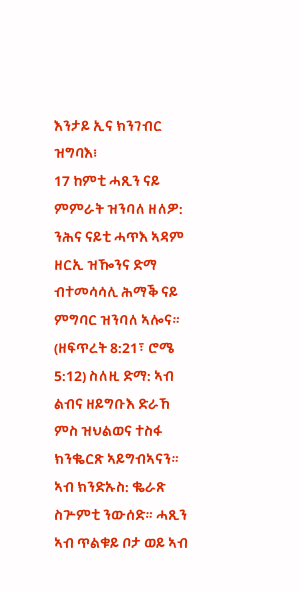እንታይ ኢና ክንገብር ዝግባእ፧
17 ከምቲ ሓጺን ናይ ምምራት ዝንባለ ዘለዎ: ንሕና ናይቲ ሓጥእ ኣዳም ዘርኢ ዝዀንና ድማ ብተመሳሳሊ ሕማቕ ናይ ምግባር ዝንባለ ኣሎና። (ዘፍጥረት 8:21፣ ሮሜ 5:12) ስለዚ ድማ: ኣብ ልብና ዘይግቡእ ድራኸ ምስ ዝህልወና ተስፋ ክንቈርጽ ኣይግብኣናን። ኣብ ክንድኡስ: ቈራጽ ስጕምቲ ንውሰድ። ሓጺን ኣብ ጥልቁይ ቦታ ወይ ኣብ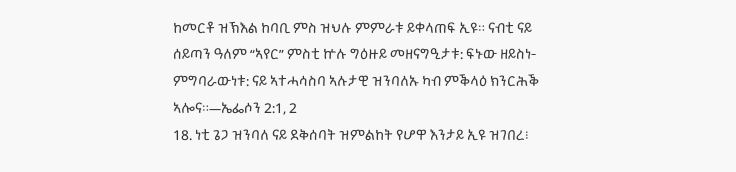ከመርቶ ዝኽእል ከባቢ ምስ ዝህሉ ምምራቱ ይቀላጠፍ ኢዩ። ናብቲ ናይ ሰይጣን ዓለም “ኣየር” ምስቲ ኵሉ ግዕዙይ መዘናግዒታቱ: ፍኑው ዘይስነ-ምግባራውነቱ: ናይ ኣተሓሳስባ ኣሉታዊ ዝንባለኡ ካብ ምቕላዕ ክንርሕቕ ኣሎና።—ኤፌሶን 2:1, 2
18. ነቲ ጌጋ ዝንባለ ናይ ደቅሰባት ዝምልከት የሆዋ እንታይ ኢዩ ዝገበረ፧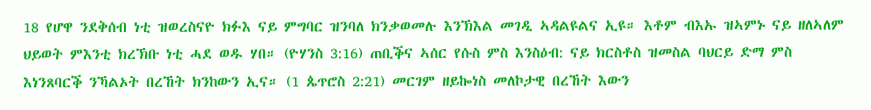18 የሆዋ ንደቅሰብ ነቲ ዝወረስናዮ ክፉእ ናይ ምግባር ዝንባለ ክንቃወመሉ እንኽእል መገዲ ኣዳልዩልና ኢዩ። እቶም ብእኡ ዝኣምኑ ናይ ዘለኣለም ህይወት ምእንቲ ክረኽቡ ነቲ ሓደ ወዱ ሃበ። (ዮሃንስ 3:16) ጠቢቕና ኣሰር የሱስ ምስ እንስዕብ: ናይ ክርስቶስ ዝመስል ባህርይ ድማ ምስ እነንጸባርቕ ንኻልኦት በረኸት ክንከውን ኢና። (1 ጴጥሮስ 2:21) መርገም ዘይኰነስ መለኮታዊ በረኸት እውን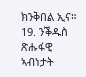ክንቅበል ኢና።
19. ንቕዱስ ጽሑፋዊ ኣብነታት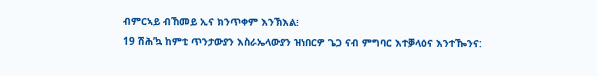ብምርኣይ ብኸመይ ኢና ክንጥቀም እንኽእል፧
19 ሽሕ’ኳ ከምቲ ጥንታውያን እስራኤላውያን ዝነበርዎ ጌጋ ናብ ምግባር እተቓላዕና እንተዀንና: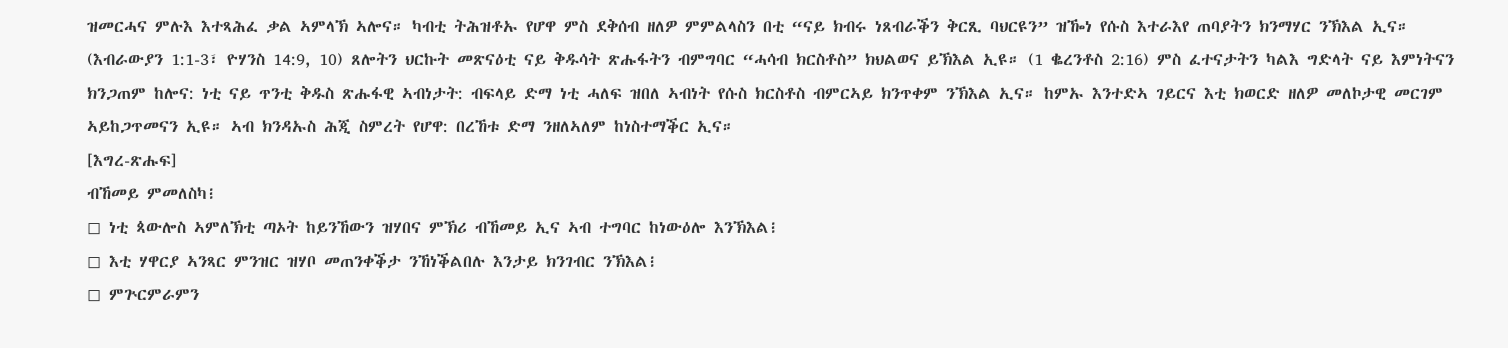ዝመርሓና ምሉእ እተጻሕፈ ቃል ኣምላኽ ኣሎና። ካብቲ ትሕዝቶኡ የሆዋ ምስ ደቅሰብ ዘለዎ ምምልላስን በቲ “ናይ ክብሩ ነጸብራቕን ቅርጺ ባህርዩን” ዝዀነ የሱስ እተራእየ ጠባያትን ክንማሃር ንኽእል ኢና። (እብራውያን 1:1-3፣ ዮሃንስ 14:9, 10) ጸሎትን ህርኩት መጽናዕቲ ናይ ቅዱሳት ጽሑፋትን ብምግባር “ሓሳብ ክርስቶስ” ክህልወና ይኽእል ኢዩ። (1 ቈረንቶስ 2:16) ምስ ፈተናታትን ካልእ ግድላት ናይ እምነትናን ክንጋጠም ከሎና: ነቲ ናይ ጥንቲ ቅዱስ ጽሑፋዊ ኣብነታት: ብፍላይ ድማ ነቲ ሓለፍ ዝበለ ኣብነት የሱስ ክርስቶስ ብምርኣይ ክንጥቀም ንኽእል ኢና። ከምኡ እንተድኣ ገይርና እቲ ክወርድ ዘለዎ መለኮታዊ መርገም ኣይከጋጥመናን ኢዩ። ኣብ ክንዳኡስ ሕጂ ስምረት የሆዋ: በረኸቱ ድማ ንዘለኣለም ከነስተማቕር ኢና።
[እግረ-ጽሑፍ]
ብኸመይ ምመለስካ፧
◻ ነቲ ጳውሎስ ኣምለኽቲ ጣኦት ከይንኸውን ዝሃበና ምኽሪ ብኸመይ ኢና ኣብ ተግባር ከነውዕሎ እንኽእል፧
◻ እቲ ሃዋርያ ኣንጻር ምንዝር ዝሃቦ መጠንቀቕታ ንኸነቕልበሉ እንታይ ክንገብር ንኽእል፧
◻ ምጕርምራምን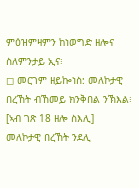ምዕዝምዛምን ከነወግድ ዘሎና ስለምንታይ ኢና፧
◻ መርገም ዘይኰነስ: መለኮታዊ በረኸት ብኸመይ ክንቅበል ንኽእል፧
[ኣብ ገጽ 18 ዘሎ ስእሊ]
መለኮታዊ በረኸት ንደሊ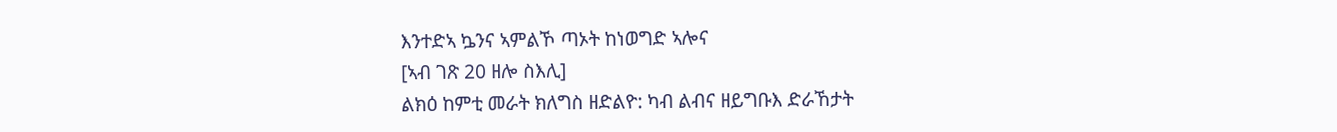እንተድኣ ኴንና ኣምልኾ ጣኦት ከነወግድ ኣሎና
[ኣብ ገጽ 20 ዘሎ ስእሊ]
ልክዕ ከምቲ መራት ክለግስ ዘድልዮ: ካብ ልብና ዘይግቡእ ድራኸታት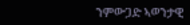ንምውጋድ ኣወንታዊ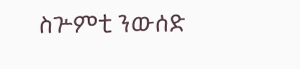ስጕምቲ ንውሰድ